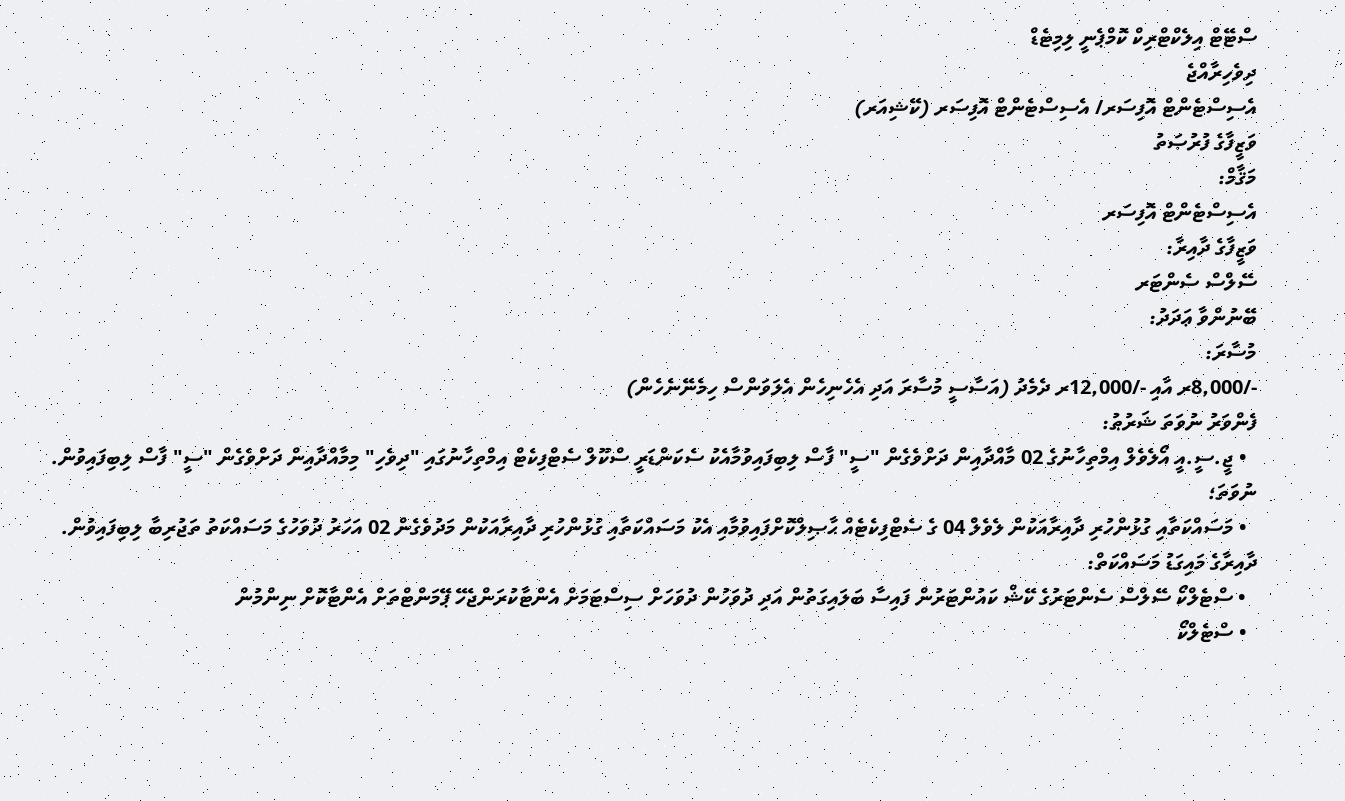ސްޓޭޓް އިލެކްޓްރިކް ކޮމްޕެނީ ލިމިޓެޑް
ދިވެހިރާއްޖެ
އެސިސްޓެންޓް އޮފިސަރ/ އެސިސްޓެންޓް އޮފިސަރ (ކޭޝިއަރ)
ވަޒީފާގެ ފުރުޞަތު
މަޤާމް:
އެސިސްޓެންޓް އޮފިސަރ
ވަޒީފާގެ ދާއިރާ:
ސޭލްސް ސެންޓަރ
ބޭނުންވާ ޢަދަދު:
މުސާރަ:
-/8,000ރ އާއި -/12,000ރ ދެމެދު (އަސާސީ މުސާރަ އަދި އެހެނިހެން އެލަވަންސް ހިމެނޭނެހެން)
ފެންވަރު ނުވަތަ ޝަރުޠު:
  • ޖީ.ސީ.އީ އޯލެވެލް އިމްތިހާނުގެ 02 މާއްދާއިން ދަށްވެގެން "ސީ" ފާސް ލިބިފައިވުމާއެކު ސެކަންޑަރީ ސްކޫލް ސެޓްފިކެޓް އިމްތިހާނުގައި "ދިވެހި" މިމާއްދާއިން ދަށްވެގެން "ސީ" ފާސް ލިބިފައިވުން.
ނުވަތަ؛
  • މަސައްކަތާއި ގުޅުންހުރި ދާއިރާއަކުން ލެވެލް 04 ގެ ސެޓްފިކެޓެއް ޙާޞިލްކޮށްފައިވުމާއި އެކު މަސައްކަތާއި ގުޅުންހުރި ދާއިރާއަކުން މަދުވެގެން 02 އަހަރު ދުވަހުގެ މަސައްކަތު ތަޖުރިބާ ލިބިފައިވުން.
ދާއިރާގެ މައިގަޑު މަސައްކަތް:
  • ސްޓެލްކޯ ސޭލްސް ސެންޓަރުގެ ކޭޝް ކައުންޓަރުން ފައިސާ ބަލައިގަތުން އަދި ދުވަހުން ދުވަހަށް ސިސްޓަމަށް އެންޓާކުރަންޖެހޭ ޕޭމަންޓްތަށް އެންޓާކޮށް ނިންމުން
  • ސްޓެލްކޯ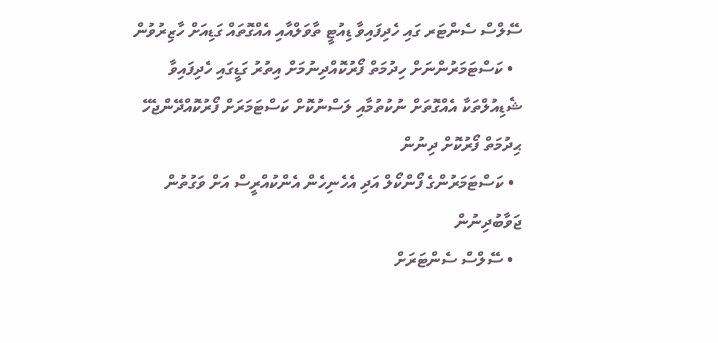ސޭލްސް ސެންޓަރ ގައި ހެދިފައިވާ ޑިއުޓީ ތާވަލްއާއި އެއްގޮތައް ގަޑިއަށް ހާޒިރުވުން
  • ކަސްޓަމަރުންނަށް ހިދުމަތް ފޯރުކޮއްދިނުމަށް އިތުރު ގަޑީގައި ހެދިފައިވާ ޝެޑިއުލްތަކާ އެއްގޮތަށް ނުކުތުމާއި ލަސްނުކޮށް ކަސްޓަމަރަށް ފޯރުކޮއްދޭންޖެހޭ ޙިދުމަތް ފޯރުކޮށް ދިނުން
  • ކަސްޓަމަރުންގެ ފޯންކޯލް އަދި އެހެނިހެން އެންކުއްރީސް އަށް ވަގުތުން ޖަވާބުދިނުން
  • ސޭލްސް ސެންޓަރަށް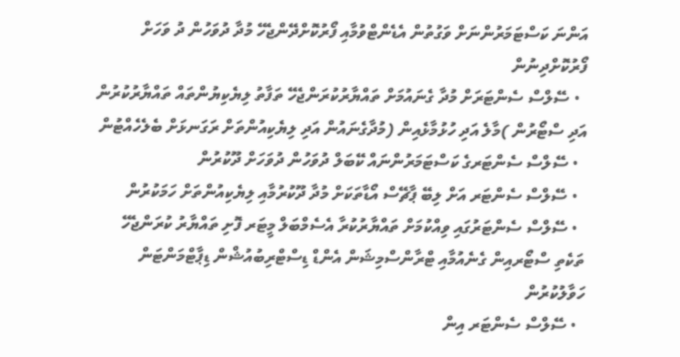އަންނަ ކަސްޓަމަރުންނަށް ވަގުތުން އެޑެންޓްވުމާއި ފޯރުކޮށްދޭންޖެހޭ މުދާ ދުވަހުން ދު ވަހަށް ފޯރުކޮށްދިނުން
  • ސޭލްސް ސެންޓަރަށް މުދާ ގެނައުމަށް ތައްޔާރުކުރަންޖެހޭ ތަފާތު ލިޔެކިޔުންތައް ތައްޔާރުކުރުން އަދި ސްޓޯރުން )މާލެ އަދި ހުޅުމާޅެއިން (މުދާގެނައުން އަދި ލިޔެކިއުންތަށް ރަގަނޅަށް ބެލެހެއްޓުން
  • ސޭލްސް ސެންޓަރގެ ކަސްޓަމަރުންނައް ކޭބަލް ދުވަހުން ދުވަހަށް ދޫކުރުން
  • ސޭލްސް ސެންޓަރ އަށް ލިބޭ ޕާޗޭސް އޯޑާތަކަށް މުދާ ދޫކުރުމާއި ލިޔެކިއުންތަށް ހަމަކުރުން
  • ސޭލްސް ސެންޓަރުގައި ވިއްކުމަށް ތައްޔާރުކުރާ އެސެމްބަލް މީޓަރ ފޮށި ތައްޔާރު ކުރަންޖެހޭ ތަކެތި ސްޓޯރއިން ގެނެއުމާއި ޓްރާންސްމިޝަން އެންޑް ޑިސްޓްރިބުއުޝްން ޑިޕާޓްމަންޓަން ހަވާލުކުރުން
  • ސޭލްސް ސެންޓަރ އިން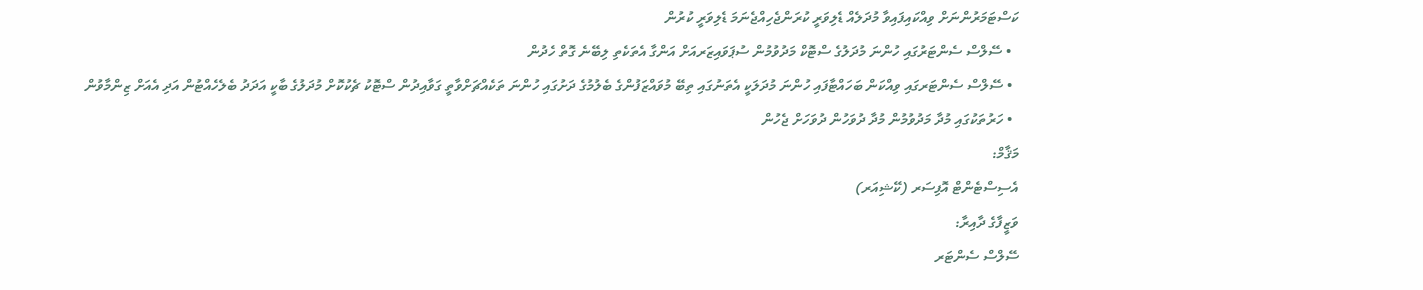ކަސްޓަމަރުންނަށް ވިއްކައިފައިވާ މުދަލެއް ޑެލިވަރީ ކުރަންޖެހިއްޖެނަމަ ޑެލިވަރީ ކުރުން
  • ސޭލްސް ސެންޓަރުގައި ހުންނަ މުދަލުގެ ސްޓޮކް މަދުވުމުން ސުޕަވައިޒަރއަށް އަންގާ އެތަކެތި ލިބޭނެ ގޮތް ހެދުން
  • ސޭލްސް ސެންޓަރގައި ވިއްކަން ބަހައްޓާފައި ހުންނަ މުދަލަކީ އެތަނުގައި ތިބޭ މުވައްޒަފުންގެ ބެލުމުގެ ދަށުގައި ހުންނަ ތަކެއްޗަށްވާތީ ގަވާއިދުން ސްޓޮކު ޗެކުކޮށް މުދަލުގެ ބާކީ އަދަދު ބެލެހެއްޓުން އަދި އެއަށް ޒިންމާވުން
  • ހަރުތަކުގައި މުދާ މަދުވުމުން މުދާ ދުވަހުން ދުވަހަށް ޖެހުން
މަޤާމް:
އެސިސްޓެންޓް އޮފިސަރ (ކޭޝިއަރ)
ވަޒީފާގެ ދާއިރާ:
ސޭލްސް ސެންޓަރ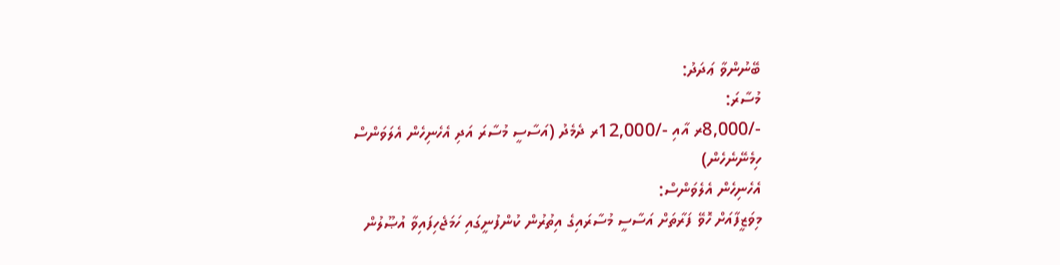ބޭނުންވާ ޢަދަދު:
މުސާރަ:
-/8,000ރ އާއި -/12,000ރ ދެމެދު (އަސާސީ މުސާރަ އަދި އެހެނިހެން އެލަވަންސް ހިމެނޭނެހެން)
އެހެނިހެން އެލެވަންސް:
މިވަޒީފާއަށް ހޮވޭ ފަރާތަށް އަސާސީ މުސާރައިގެ އިތުރުން ކުންފުނީގައި ހަމަޖެހިފައިވާ އުޞޫލުން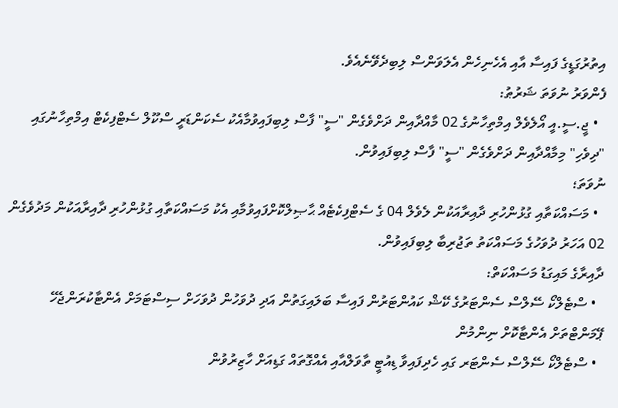އިތުރުގަޑީގެ ފައިސާ އާއި އެހެނިހެން އެލަވަންސް ލިބިދެވޭނެއެވެ.
ފެންވަރު ނުވަތަ ޝަރުޠު:
  • ޖީ.ސީ.އީ އޯލެވެލް އިމްތިހާނުގެ 02 މާއްދާއިން ދަށްވެގެން "ސީ" ފާސް ލިބިފައިވުމާއެކު ސެކަންޑަރީ ސްކޫލް ސެޓްފިކެޓް އިމްތިހާނުގައި "ދިވެހި" މިމާއްދާއިން ދަށްވެގެން "ސީ" ފާސް ލިބިފައިވުން.
ނުވަތަ؛
  • މަސައްކަތާއި ގުޅުންހުރި ދާއިރާއަކުން ލެވެލް 04 ގެ ސެޓްފިކެޓެއް ޙާޞިލްކޮށްފައިވުމާއި އެކު މަސައްކަތާއި ގުޅުންހުރި ދާއިރާއަކުން މަދުވެގެން 02 އަހަރު ދުވަހުގެ މަސައްކަތު ތަޖުރިބާ ލިބިފައިވުން.
ދާއިރާގެ މައިގަޑު މަސައްކަތް:
  • ސްޓެލްކޯ ސޭލްސް ސެންޓަރުގެ ކޭޝް ކައުންޓަރުން ފައިސާ ބަލައިގަތުން އަދި ދުވަހުން ދުވަހަށް ސިސްޓަމަށް އެންޓާކުރަންޖެހޭ ޕޭމަންޓްތަށް އެންޓާކޮށް ނިންމުން
  • ސްޓެލްކޯ ސޭލްސް ސެންޓަރ ގައި ހެދިފައިވާ ޑިއުޓީ ތާވަލްއާއި އެއްގޮތައް ގަޑިއަށް ހާޒިރުވުން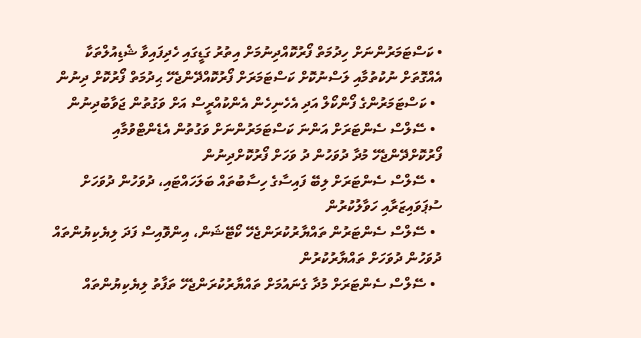• ކަސްޓަމަރުންނަށް ހިދުމަތް ފޯރުކޮއްދިނުމަށް އިތުރު ގަޑީގައި ހެދިފައިވާ ޝެޑިއުލްތަކާ އެއްގޮތަށް ނުކުތުމާއި ލަސްނުކޮށް ކަސްޓަމަރަށް ފޯރުކޮއްދޭންޖެހޭ ޙިދުމަތް ފޯރުކޮށް ދިނުން
  • ކަސްޓަމަރުންގެ ފޯންކޯލް އަދި އެހެނިހެން އެންކުއްރީސް އަށް ވަގުތުން ޖަވާބުދިނުން
  • ސޭލްސް ސެންޓަރަށް އަންނަ ކަސްޓަމަރުންނަށް ވަގުތުން އެޑެންޓްވުމާއި ފޯރުކޮށްދޭންޖެހޭ މުދާ ދުވަހުން ދު ވަހަށް ފޯރުކޮށްދިނުން
  • ސޭލްސް ސެންޓަރަށް ލިބޭ ފައިސާގެ ހިސާބުތައް ބަލަހައްޓައި، ދުވަހުން ދުވަހަށް ސުޕަވައިޒަރާއި ހަވާލުކުރުން
  • ސޭލްސް ސެންޓަރުން ތައްޔާރުކުރަންޖެހޭ ކޯޓޭޝަން، އިންވޮއިސް ފަދަ ލިޔެކިޔުންތައް ދުވަހުން ދުވަހަށް ތައްޔާރުކުރުން
  • ސޭލްސް ސެންޓަރަށް މުދާ ގެނައުމަށް ތައްޔާރުކުރަންޖެހޭ ތަފާތު ލިޔެކިޔުންތައް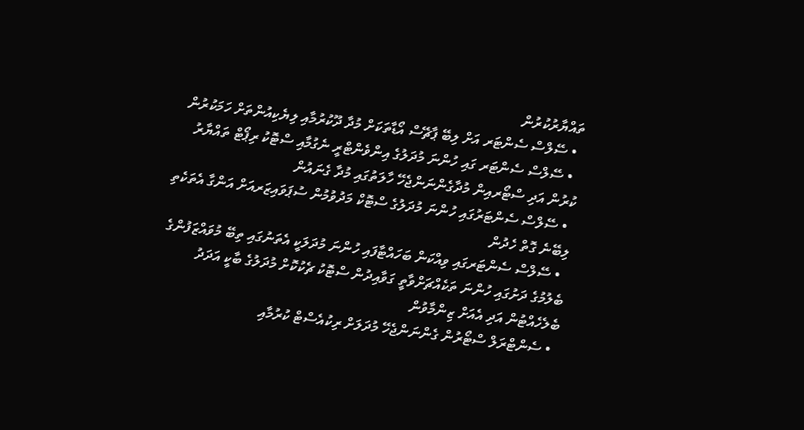ތައްޔާރުކުރުން
  • ސޭލްސް ސެންޓަރ އަށް ލިބޭ ޕާޗޭސް އޯޑާތަކަށް މުދާ ދޫކުރުމާއި ލިޔެކިއުންތަށް ހަމަކުރުން
  • ސޭލްސް ސެންޓަރ ގައި ހުންނަ މުދަލުގެ އިންވެންޓްރީ ނެގުމާއި ސްޓޮކު ރިޕޯޓް ތައްޔާރު ކުރުން އަދި ސްޓޯރއިން މުދާގެންނަންޖެހޭ ހާލަތުގައި މުދާ ގެނައުން
  • ސޭލްސް ސެންޓަރުގައި ހުންނަ މުދަލުގެ ސްޓޮކް މަދުވުމުން ސުޕަވައިޒަރއަށް އަންގާ އެތަކެތި ލިބޭނެ ގޮތް ހެދުން
  • ސޭލްސް ސެންޓަރގައި ވިއްކަން ބަހައްޓާފައި ހުންނަ މުދަލަކީ އެތަނުގައި ތިބޭ މުވައްޒަފުންގެ ބެލުމުގެ ދަށުގައި ހުންނަ ތަކެއްޗަށްވާތީ ގަވާއިދުން ސްޓޮކު ޗެކުކޮށް މުދަލުގެ ބާކީ އަދަދު ބެލެހެއްޓުން އަދި އެއަށް ޒިންމާވުން
  • ސެންޓްރަލް ސްޓޯރުން ގެންނަންޖެހޭ މުދަލަށް ރިކުއެސްޓް ކުރުމާއި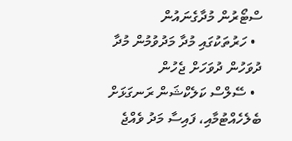ސްޓޯރުން މުދާގެނައުން
  • ހަރުތަކުގައި މުދާ މަދުވުމުން މުދާ ދުވަހުން ދުވަހަށް ޖެހުން
  • ސޭލްސް ކަލެކްޝަން ރަނގަޅަށް ބެލެހެއްޓުމާއި، ފައިސާ މަދު ވެއްޖެ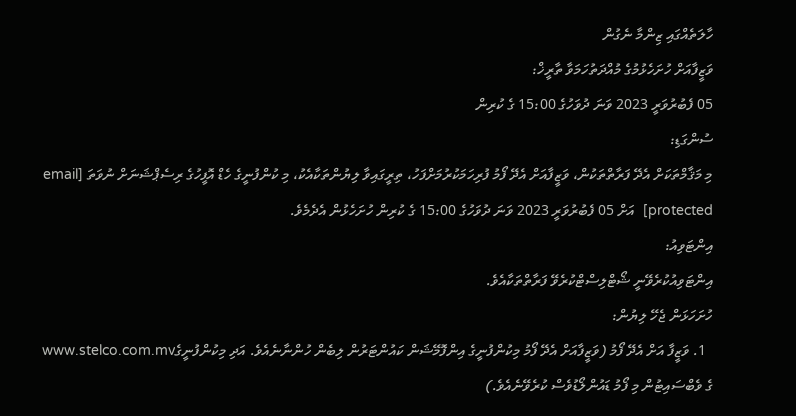ހާލަތެއްގައި ޒިންމާ ނެގުން
ވަޒީފާއަށް ހުށަހެޅުމުގެ މުއްދަތުހަމަވާ ތާރީޚް:
05 ފެބުރުވަރީ 2023 ވަނަ ދުވަހުގެ 15:00 ގެ ކުރިން
ސުންގަޑި:
މި މަޤާމްތަކަށް އެދޭ ފަރާތްތަކުން، ވަޒީފާއަށް އެދޭ ފޯމު ފުރިހަމަކުރުމަށްފަހު، ތިރީގައިވާ ލިޔުންތަކާއެކު، މި ކުންފުނީގެ ހެޑް އޮފީހުގެ ރިސެޕްޝަނަށް ނުވަތަ [email protected]  އަށް 05 ފެބުރުވަރީ 2023 ވަނަ ދުވަހުގެ 15:00 ގެ ކުރިން ހުށަހެޅުން އެދެމެވެ.
އިންޓަވިއު:
އިންޓަވިއުކުރެވޭނީ ޝޯޓްލިސްޓްކުރެވޭ ފަރާތްތަކާއެވެ.
ހުށަހަޅަން ޖެހޭ ލިޔުން:
  1. ވަޒީފާ އަށް އެދޭ ފޯމު (ވަޒީފާއަށް އެދޭ ފޯމު މިކުންފުނީގެ އިންފޮމޭޝަން ކައުންޓަރުން ލިބެން ހުންނާނެއެވެ. އަދި މިކުންފުނީގެwww.stelco.com.mv  ގެ ވެބްސައިޓުން މި ފޯމު ޑައުންލޯޑުވެސް ކުރެވޭނެއެވެ.)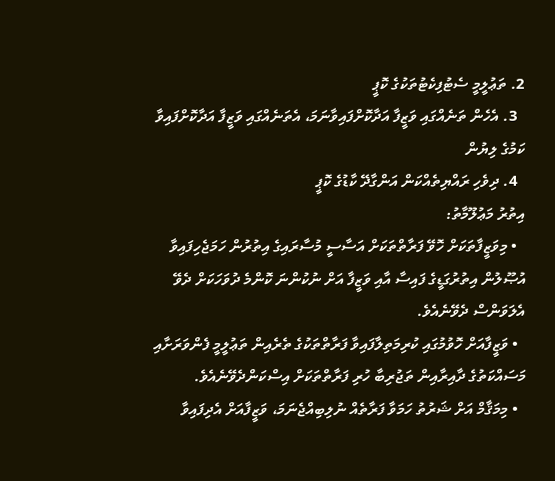2. ތަޢުލީމީ ސެޓުފިކެޓުތަކުގެ ކޮޕީ
  3. އެހެން ތަނެއްގައި ވަޒީފާ އަދާކޮށްފައިވާނަމަ، އެތަނެއްގައި ވަޒީފާ އަދާކޮށްފައިވާ ކަމުގެ ލިޔުން
  4. ދިވެހި ރައްޔިތެއްކަން އަންގާދޭ ކާޑުގެ ކޮޕީ
އިތުރު މަޢުލޫމާތު:
  • މިވަޒީފާތަކަށް ހޮވޭ ފަރާތްތަކަށް އަސާސީ މުސާރައިގެ އިތުރުން ހަމަޖެހިފައިވާ އުޞޫލުން އިތުރުގަޑީގެ ފައިސާ އާއި ވަޒީފާ އަށް ނުކުންނަ ކޮންމެ ދުވަހަކަށް ދެވޭ އެލަވަންސް ދެވޭނެއެވެ.
  • ވަޒީފާއަށް ހޮވުމުގައި ކުރިމަތިލާފައިވާ ފަރާތްތަކުގެ ތެރެއިން ތަޢުލީމީ ފެންވަރަށާއި މަސައްކަތުގެ ދާއިރާއިން ތަޖުރިބާ ހުރި ފަރާތްތަކަށް އިސްކަންދެވޭނެއެވެ.
  • މިމަޤާމް އަށް ޝަރުތު ހަމަވާ ފަރާތެއް ނުލިބިއްޖެނަމަ، ވަޒީފާއަށް އެދިފައިވާ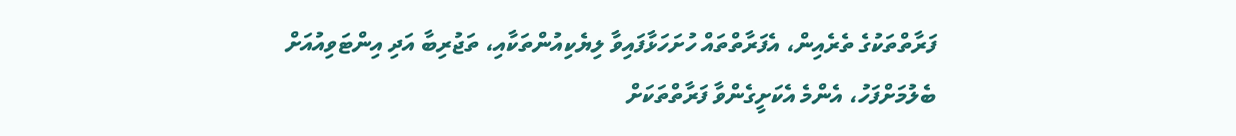ފަރާތްތަކުގެ ތެރެއިން، އެފަރާތްތައް ހުށަހަޅާފައިވާ ލިޔެކިއުންތަކާއި، ތަޖުރިބާ އަދި އިންޓަވިއުއަށް ބެލުމަށްފަހު، އެންމެ އެކަށީގެންވާ ފަރާތްތަކަށް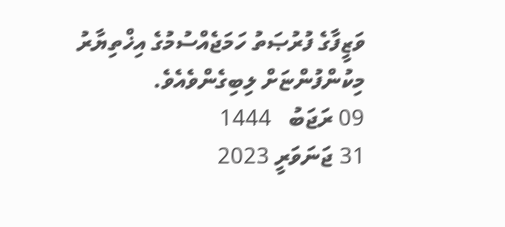ވަޒީފާގެ ފުރުޞަތު ހަމަޖެއްސުމުގެ އިޚްތިޔާރު މިކުންފުންޏަށް ލިބިގެންވެއެވެ.
09 ރަޖަބު   1444
31 ޖަނަވަރީ 2023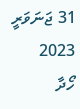31 ޖަނަވަރީ 2023
ހޯދާ